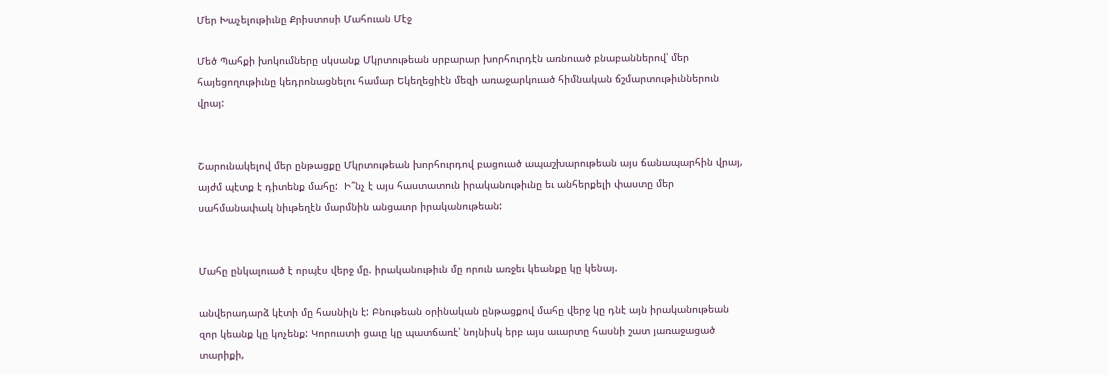Մեր Խաչելութիւնը Քրիստոսի Մահուան Մէջ

Մեծ Պահքի խոկումները սկսանք Մկրտութեան սրբարար խորհուրդէն առնուած բնաբաններով՝ մեր հայեցողութիւնը կեդրոնացնելու համար Եկեղեցիէն մեզի առաջարկուած հիմնական ճշմարտութիւններուն վրայ:


Շարունակելով մեր ընթացքը Մկրտութեան խորհուրդով բացուած ապաշխարութեան այս ճանապարհին վրայ, այժմ պէտք է դիտենք մահը:  Ի՞նչ է այս հաստատուն իրականութիւնը եւ անհերքելի փաստը մեր սահմանափակ նիւթեղէն մարմնին անցաւոր իրականութեան:


Մահը ընկալուած է որպէս վերջ մը. իրականութիւն մը որուն առջեւ կեանքը կը կենայ.

անվերադարձ կէտի մը հասնիլն է: Բնութեան օրինական ընթացքով մահը վերջ կը դնէ այն իրականութեան զոր կեանք կը կոչենք: Կորուստի ցաւը կը պատճառէ՝ նոյնիսկ երբ այս աւարտը հասնի շատ յառաջացած տարիքի,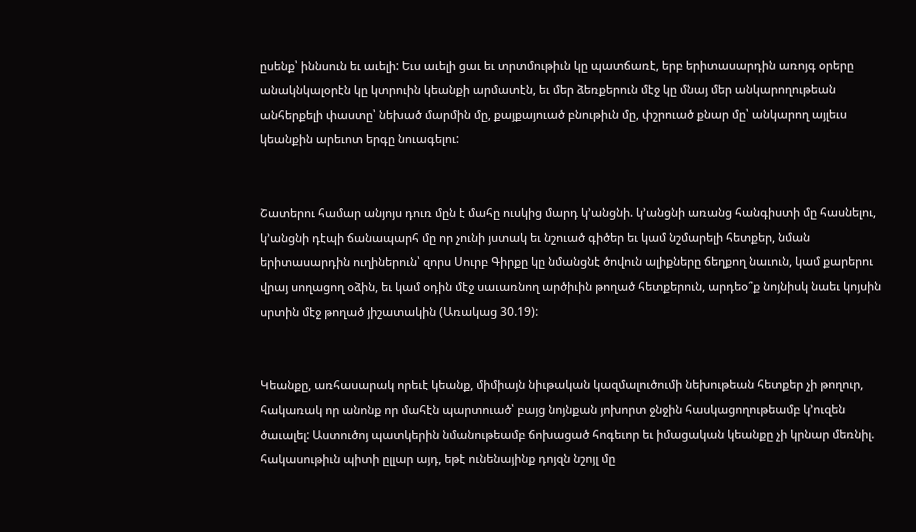ըսենք՝ իննսուն եւ աւելի: Եւս աւելի ցաւ եւ տրտմութիւն կը պատճառէ, երբ երիտասարդին առոյգ օրերը անակնկալօրէն կը կտրուին կեանքի արմատէն, եւ մեր ձեռքերուն մէջ կը մնայ մեր անկարողութեան անհերքելի փաստը՝ նեխած մարմին մը, քայքայուած բնութիւն մը, փշրուած քնար մը՝ անկարող այլեւս կեանքին արեւոտ երգը նուագելու:


Շատերու համար անյոյս դուռ մըն է մահը ուսկից մարդ կ’անցնի. կ’անցնի առանց հանգիստի մը հասնելու, կ’անցնի դէպի ճանապարհ մը որ չունի յստակ եւ նշուած գիծեր եւ կամ նշմարելի հետքեր, նման երիտասարդին ուղիներուն՝ զորս Սուրբ Գիրքը կը նմանցնէ ծովուն ալիքները ճեղքող նաւուն, կամ քարերու վրայ սողացող օձին, եւ կամ օդին մէջ սաւառնող արծիւին թողած հետքերուն, արդեօ՞ք նոյնիսկ նաեւ կոյսին սրտին մէջ թողած յիշատակին (Առակաց 30.19):


Կեանքը, առհասարակ որեւէ կեանք, միմիայն նիւթական կազմալուծումի նեխութեան հետքեր չի թողուր, հակառակ որ անոնք որ մահէն պարտուած՝ բայց նոյնքան յոխորտ ջնջին հասկացողութեամբ կ’ուզեն ծաւալել: Աստուծոյ պատկերին նմանութեամբ ճոխացած հոգեւոր եւ իմացական կեանքը չի կրնար մեռնիլ. հակասութիւն պիտի ըլլար այդ, եթէ ունենայինք դոյզն նշոյլ մը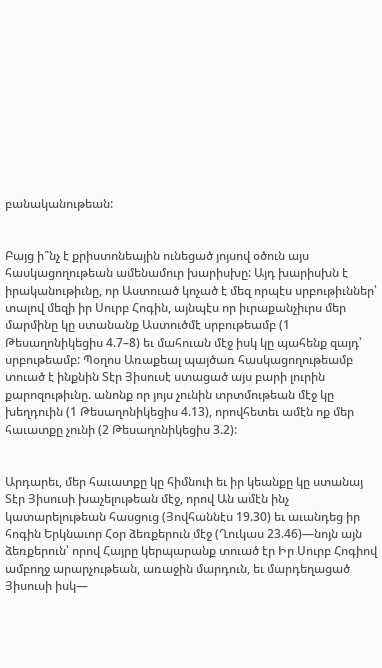բանականութեան:


Բայց ի՞նչ է քրիստոնեային ունեցած յոյսով օծուն այս հասկացողութեան ամենամուր խարիսխը: Այդ խարիսխն է իրականութիւնը, որ Աստուած կոչած է մեզ որպէս սրբութիւններ՝ տալով մեզի իր Սուրբ Հոգին, այնպէս որ իւրաքանչիւրս մեր մարմինը կը ստանանք Աստուծմէ սրբութեամբ (1 Թեսաղոնիկեցիս 4.7–8) եւ մահուան մէջ իսկ կը պահենք զայդ՝ սրբութեամբ: Պօղոս Առաքեալ պայծառ հասկացողութեամբ տուած է ինքնին Տէր Յիսուսէ ստացած այս բարի լուրին քարոզութիւնը. անոնք որ յոյս չունին տրտմութեան մէջ կը խեղդուին (1 Թեսաղոնիկեցիս 4.13), որովհետեւ ամէն ոք մեր հաւատքը չունի (2 Թեսաղոնիկեցիս 3.2):


Արդարեւ, մեր հաւատքը կը հիմնուի եւ իր կեանքը կը ստանայ Տէր Յիսուսի խաչելութեան մէջ, որով Ան ամէն ինչ կատարելութեան հասցուց (Յովհաննէս 19.30) եւ աւանդեց իր հոգին Երկնաւոր Հօր ձեռքերուն մէջ (Ղուկաս 23.46)—նոյն այն ձեռքերուն՝ որով Հայրը կերպարանք տուած էր Իր Սուրբ Հոգիով ամբողջ արարչութեան, առաջին մարդուն, եւ մարդեղացած Յիսուսի իսկ—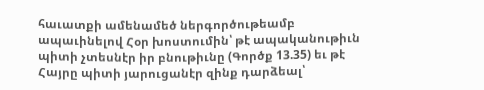հաւատքի ամենամեծ ներգործութեամբ ապաւինելով Հօր խոստումին՝ թէ ապականութիւն պիտի չտեսնէր իր բնութիւնը (Գործք 13.35) եւ թէ Հայրը պիտի յարուցանէր զինք դարձեալ՝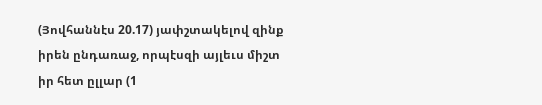(Յովհաննէս 20.17) յափշտակելով զինք իրեն ընդառաջ, որպէսզի այլեւս միշտ իր հետ ըլլար (1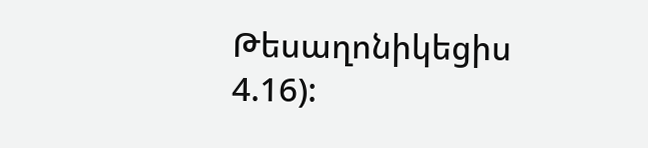Թեսաղոնիկեցիս 4.16):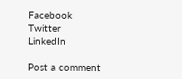Facebook
Twitter
LinkedIn

Post a comment